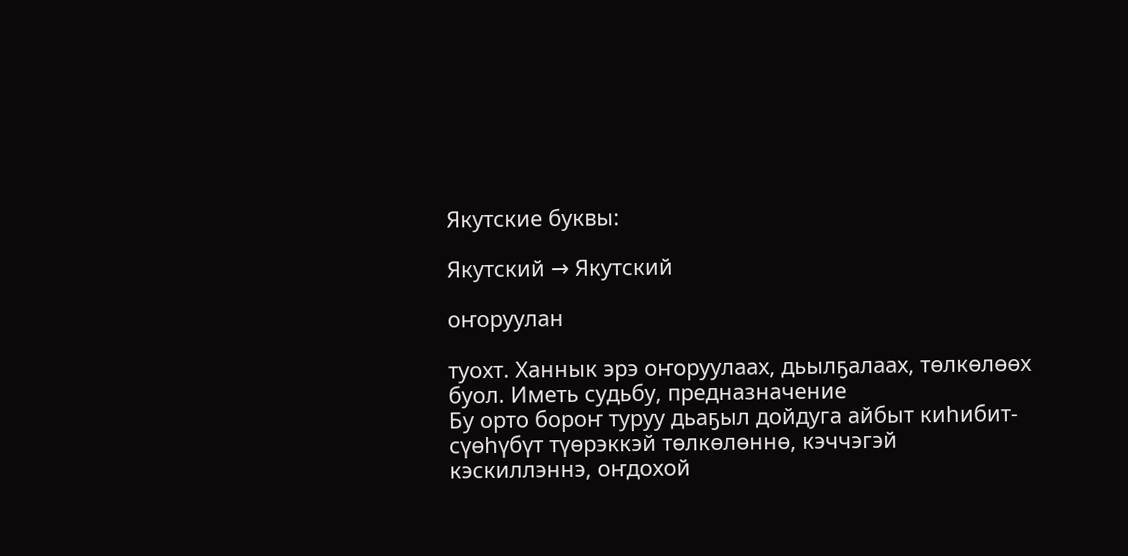Якутские буквы:

Якутский → Якутский

оҥоруулан

туохт. Ханнык эрэ оҥоруулаах, дьылҕалаах, төлкөлөөх буол. Иметь судьбу, предназначение
Бу орто бороҥ туруу дьаҕыл дойдуга айбыт киһибит-сүөһүбүт түөрэккэй төлкөлөннө, кэччэгэй кэскиллэннэ, оҥдохой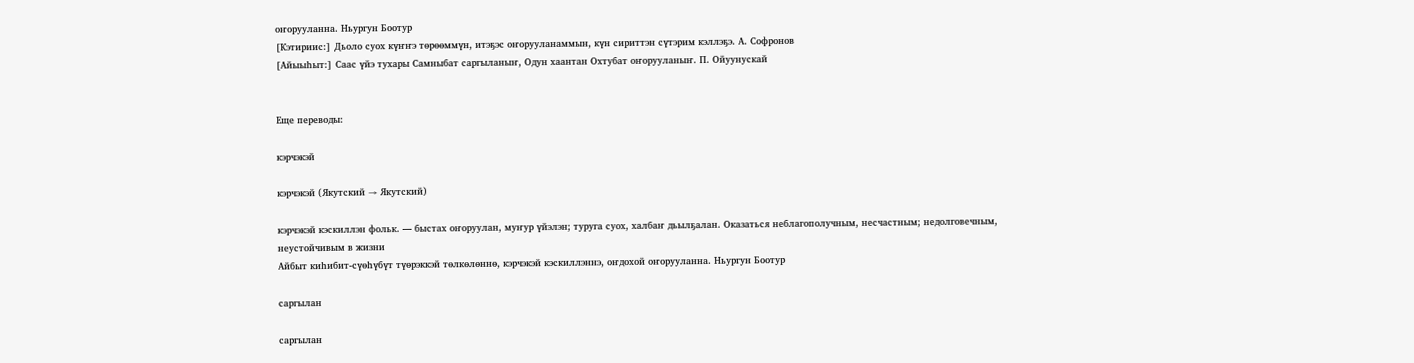оҥорууланна. Ньургун Боотур
[Кэтириис:] Дьоло суох күҥҥэ төрөөммүн, итэҕэс оҥорууланаммын, күн сириттэн сүтэрим кэллэҕэ. А. Софронов
[Айыыһыт:] Саас үйэ тухары Самныбат саргыланыҥ, Одун хаантан Охтубат оҥорууланыҥ. П. Ойуунускай


Еще переводы:

кэрчэкэй

кэрчэкэй (Якутский → Якутский)

кэрчэкэй кэскиллэн фольк. — быстах оҥоруулан, муҥур үйэлэн; туруга суох, халбаҥ дьылҕалан. Оказаться неблагополучным, несчастным; недолговечным, неустойчивым в жизни
Айбыт киһибит-сүөһүбүт түөрэккэй төлкөлөннө, кэрчэкэй кэскиллэннэ, оҥдохой оҥорууланна. Ньургун Боотур

саргылан

саргылан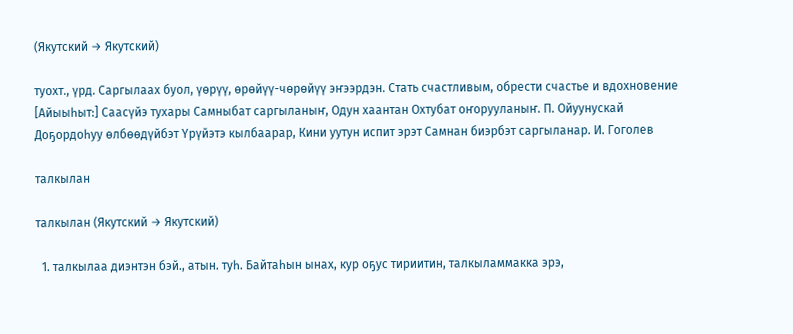(Якутский → Якутский)

туохт., үрд. Саргылаах буол, үөрүү, өрөйүү-чөрөйүү эҥээрдэн. Стать счастливым, обрести счастье и вдохновение
[Айыыһыт:] Саасүйэ тухары Самныбат саргыланыҥ, Одун хаантан Охтубат оҥорууланыҥ. П. Ойуунускай
Доҕордоһуу өлбөөдүйбэт Үрүйэтэ кылбаарар, Кини уутун испит эрэт Самнан биэрбэт саргыланар. И. Гоголев

талкылан

талкылан (Якутский → Якутский)

  1. талкылаа диэнтэн бэй., атын. туһ. Байтаһын ынах, кур оҕус тириитин, талкыламмакка эрэ,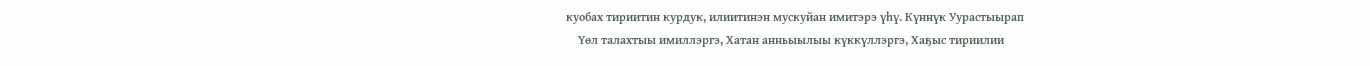куобах тириитин курдук, илиитинэн мускуйан имитэрэ үһү. Күннүк Уурастыырап
    Үөл талахтыы имиллэргэ, Хатан анньыылыы күккүллэргэ, Хаҕыс тириилии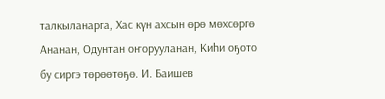талкыланарга, Хас күн ахсын өрө мөхсөргө Ананан, Одунтан оҥорууланан, Киһи оҕото бу сиргэ төрөөтөҕө. И. Баишев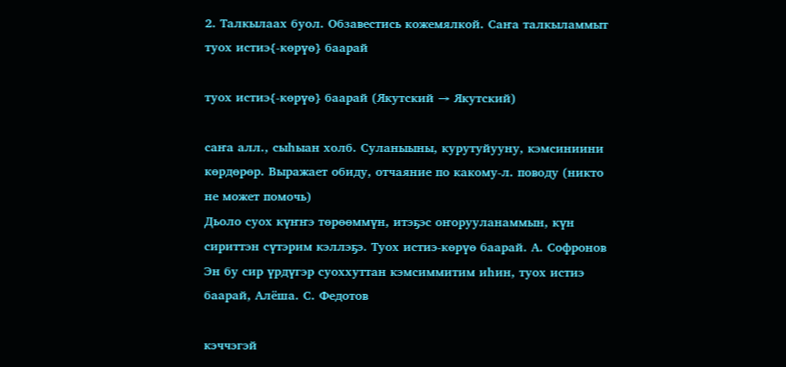2. Талкылаах буол. Обзавестись кожемялкой. Саҥа талкыламмыт
туох истиэ{-көрүө} баарай

туох истиэ{-көрүө} баарай (Якутский → Якутский)

саҥа алл., сыһыан холб. Суланыыны, курутуйууну, кэмсиниини көрдөрөр. Выражает обиду, отчаяние по какому-л. поводу (никто не может помочь)
Дьоло суох күҥҥэ төрөөммүн, итэҕэс оҥорууланаммын, күн сириттэн сүтэрим кэллэҕэ. Туох истиэ-көрүө баарай. А. Софронов
Эн бу сир үрдүгэр суоххуттан кэмсиммитим иһин, туох истиэ баарай, Алёша. С. Федотов

кэччэгэй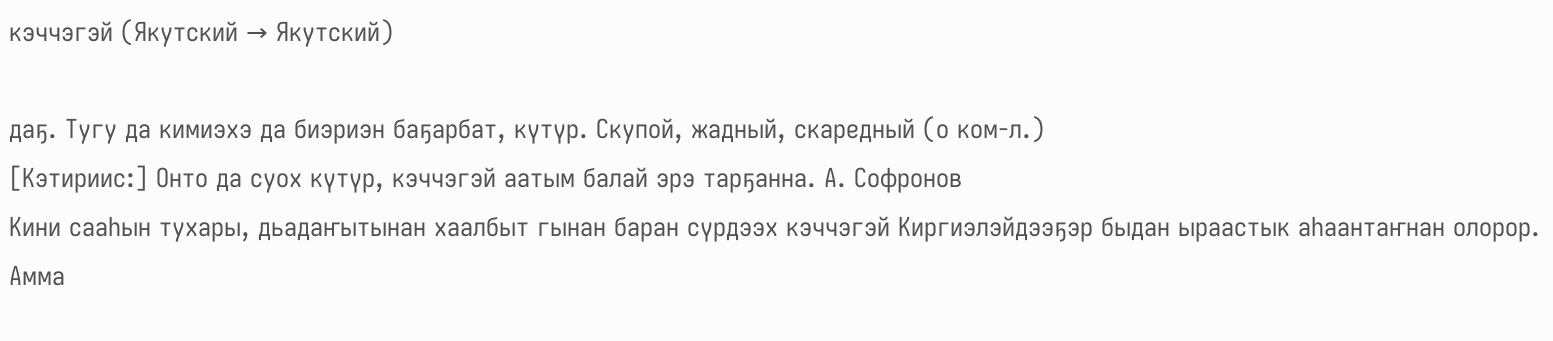кэччэгэй (Якутский → Якутский)

даҕ. Тугу да кимиэхэ да биэриэн баҕарбат, күтүр. Скупой, жадный, скаредный (о ком-л.)
[Кэтириис:] Онто да суох күтүр, кэччэгэй аатым балай эрэ тарҕанна. А. Софронов
Кини сааһын тухары, дьадаҥытынан хаалбыт гынан баран сүрдээх кэччэгэй Киргиэлэйдээҕэр быдан ыраастык аһаантаҥнан олорор. Амма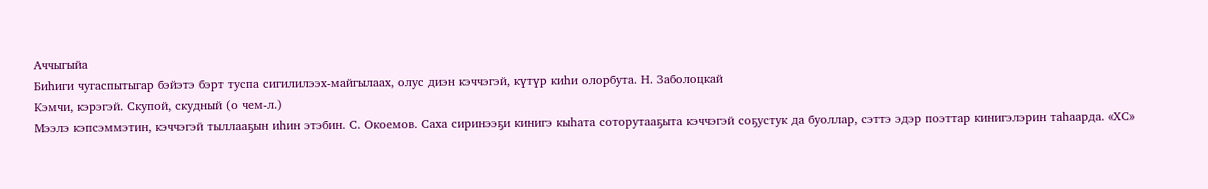Аччыгыйа
Биһиги чугаспытыгар бэйэтэ бэрт туспа сигилилээх-майгылаах, олус диэн кэччэгэй, күтүр киһи олорбута. Н. Заболоцкай
Кэмчи, кэрэгэй. Скупой, скудный (о чем-л.)
Мээлэ кэпсэммэтин, кэччэгэй тыллааҕын иһин этэбин. С. Окоемов. Саха сиринээҕи кинигэ кыһата соторутааҕыта кэччэгэй соҕустук да буоллар, сэттэ эдэр поэттар кинигэлэрин таһаарда. «ХС»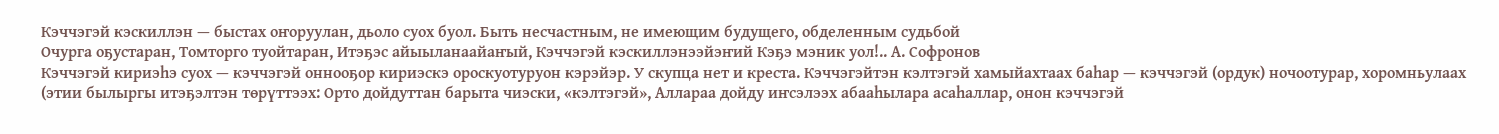Кэччэгэй кэскиллэн — быстах оҥоруулан, дьоло суох буол. Быть несчастным, не имеющим будущего, обделенным судьбой
Очурга оҕустаран, Томторго туойтаран, Итэҕэс айыыланаайаҥый, Кэччэгэй кэскиллэнээйэҥий Кэҕэ мэник уол!.. А. Софронов
Кэччэгэй кириэһэ суох — кэччэгэй оннооҕор кириэскэ ороскуотуруон кэрэйэр. У скупца нет и креста. Кэччэгэйтэн кэлтэгэй хамыйахтаах баһар — кэччэгэй (ордук) ночоотурар, хоромньулаах (этии былыргы итэҕэлтэн төрүттээх: Орто дойдуттан барыта чиэски, «кэлтэгэй», Аллараа дойду иҥсэлээх абааһылара асаһаллар, онон кэччэгэй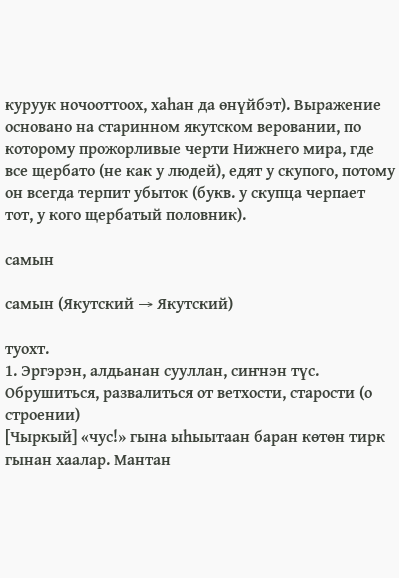куруук ночооттоох, хаһан да өнүйбэт). Выражение основано на старинном якутском веровании, по которому прожорливые черти Нижнего мира, где все щербато (не как у людей), едят у скупого, потому он всегда терпит убыток (букв. у скупца черпает тот, у кого щербатый половник).

самын

самын (Якутский → Якутский)

туохт.
1. Эргэрэн, алдьанан сууллан, сиҥнэн түс. Обрушиться, развалиться от ветхости, старости (о строении)
[Чыркый] «чус!» гына ыһыытаан баран көтөн тирк гынан хаалар. Мантан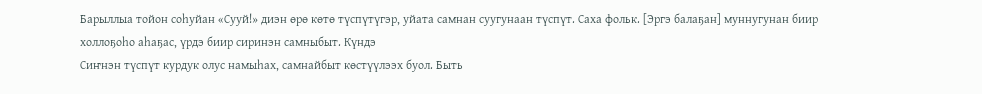Барыллыа тойон соһуйан «Сууй!» диэн өрө көтө түспүтүгэр, уйата самнан суугунаан түспүт. Саха фольк. [Эргэ балаҕан] муннугунан биир холлоҕоһо аһаҕас, үрдэ биир сиринэн самныбыт. Күндэ
Сиҥнэн түспүт курдук олус намыһах, самнайбыт көстүүлээх буол. Быть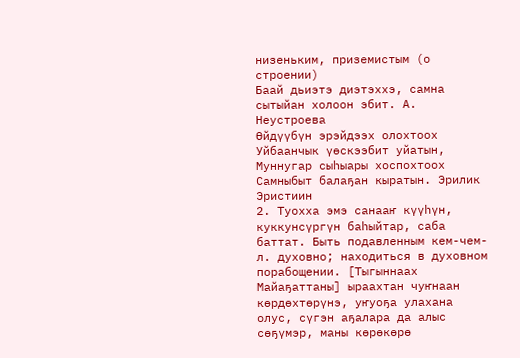низеньким, приземистым (о строении)
Баай дьиэтэ диэтэххэ, самна сытыйан холоон эбит. А. Неустроева
Өйдүүбүн эрэйдээх олохтоох Уйбаанчык үөскээбит уйатын, Муннугар сыһыары хоспохтоох Самныбыт балаҕан кыратын. Эрилик Эристиин
2. Туохха эмэ санааҥ күүһүн, куккунсүргүн баһыйтар, саба баттат. Быть подавленным кем-чем-л. духовно; находиться в духовном порабощении. [Тыгыннаах Майаҕаттаны] ыраахтан чуҥнаан көрдөхтөрүнэ, уҥуоҕа улахана олус, сүгэн аҕалара да алыс сөҕүмэр, маны көрөкөрө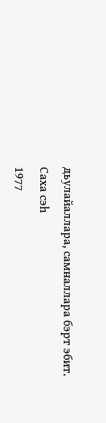дьулайаллара, самналлара бэрт эбит. Саха сэһ
1977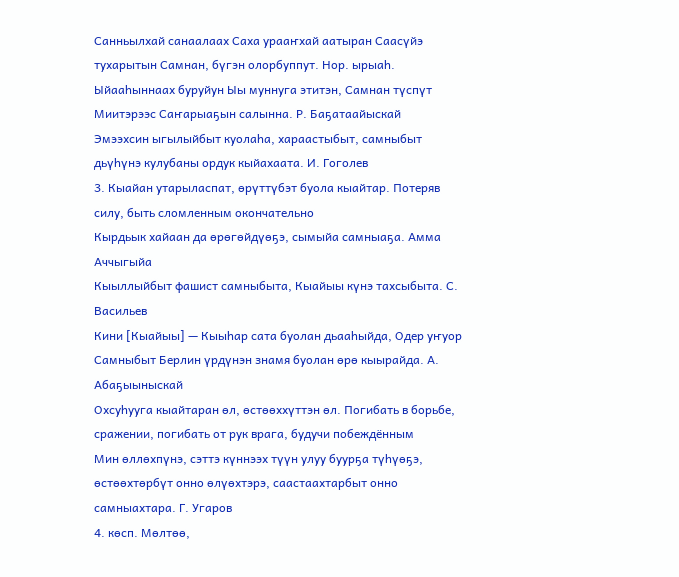Санньылхай санаалаах Саха урааҥхай аатыран Саасүйэ тухарытын Самнан, бүгэн олорбуппут. Нор. ырыаһ. Ыйааһыннаах буруйун Ыы муннуга этитэн, Самнан түспүт Миитэрээс Саҥарыаҕын салынна. Р. Баҕатаайыскай
Эмээхсин ыгылыйбыт куолаһа, хараастыбыт, самныбыт дьүһүнэ кулубаны ордук кыйахаата. И. Гоголев
3. Кыайан утарыласпат, өрүттүбэт буола кыайтар. Потеряв силу, быть сломленным окончательно
Кырдьык хайаан да өрөгөйдүөҕэ, сымыйа самныаҕа. Амма Аччыгыйа
Кыыллыйбыт фашист самныбыта, Кыайыы күнэ тахсыбыта. С. Васильев
Кини [Кыайыы] — Кыыһар сата буолан дьааһыйда, Одер уҥуор Самныбыт Берлин үрдүнэн знамя буолан өрө кыырайда. А. Абаҕыыныскай
Охсуһууга кыайтаран өл, өстөөххүттэн өл. Погибать в борьбе, сражении, погибать от рук врага, будучи побеждённым
Мин өллөхпүнэ, сэттэ күннээх түүн улуу буурҕа түһүөҕэ, өстөөхтөрбүт онно өлүөхтэрэ, саастаахтарбыт онно самныахтара. Г. Угаров
4. көсп. Мөлтөө,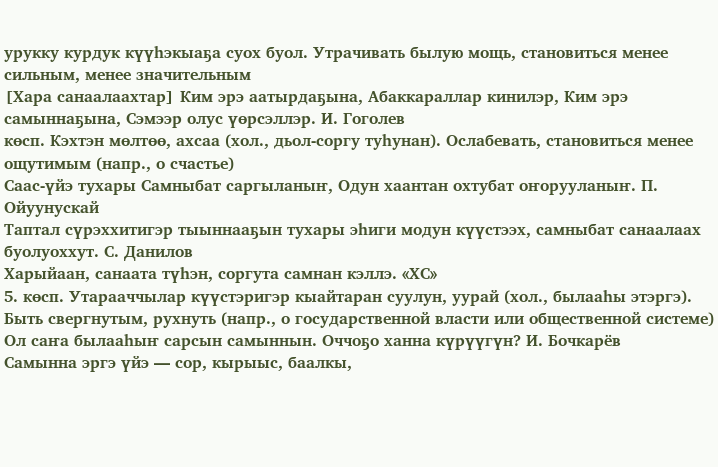урукку курдук күүһэкыаҕа суох буол. Утрачивать былую мощь, становиться менее сильным, менее значительным
[Хара санаалаахтар] Ким эрэ аатырдаҕына, Абаккараллар кинилэр, Ким эрэ самыннаҕына, Сэмээр олус үөрсэллэр. И. Гоголев
көсп. Кэхтэн мөлтөө, ахсаа (хол., дьол-соргу туһунан). Ослабевать, становиться менее ощутимым (напр., о счастье)
Саас-үйэ тухары Самныбат саргыланыҥ, Одун хаантан охтубат оҥорууланыҥ. П. Ойуунускай
Таптал сүрэххитигэр тыыннааҕын тухары эһиги модун күүстээх, самныбат санаалаах буолуоххут. С. Данилов
Харыйаан, санаата түһэн, соргута самнан кэллэ. «ХС»
5. көсп. Утарааччылар күүстэригэр кыайтаран суулун, уурай (хол., былааһы этэргэ). Быть свергнутым, рухнуть (напр., о государственной власти или общественной системе)
Ол саҥа былааһыҥ сарсын самыннын. Оччоҕо ханна күрүүгүн? И. Бочкарёв
Самынна эргэ үйэ — сор, кырыыс, баалкы,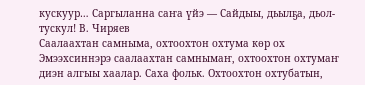кускуур… Саргыланна саҥа үйэ — Сайдыы, дьылҕа, дьол-тускул! В. Чиряев
Саалаахтан самныма, охтоохтон охтума көр ох
Эмээхсиннэрэ саалаахтан самнымаҥ, охтоохтон охтумаҥ диэн алгыы хаалар. Саха фольк. Охтоохтон охтубатын,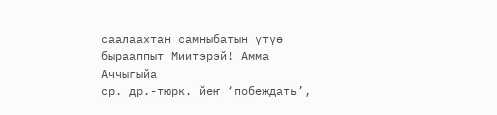саалаахтан самныбатын үтүө бырааппыт Миитэрэй! Амма Аччыгыйа
ср. др.-тюрк. йеҥ ‘побеждать’,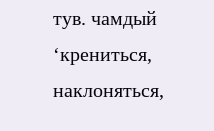тув. чамдый ‘крениться, наклоняться,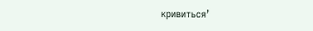кривиться’